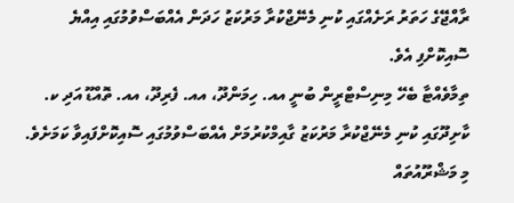ރާއްޖޭގެ ހަތަރު ރަށެއްގައި ކުނި މެނޭޖްކުރާ މަރުކަޒު ހަދަން އެއްބަސްވުމުގައި އިއްޔެ ސޮއިކޮށްފި އެވެ.
ތިމާވެއްޓާ ބެހޭ މިނިސްޓްރީން ބުނީ އއ. ހިމަންދޫ، އއ. ފެރިދޫ، އއ. ތޮއްޑޫ އަދި ކ. ކާށިދޫގައި ކުނި މެނޭޖްކުރާ މަރުކަޒު ގާއިމްކުރުމަށް އެއްބަސްވުމުގައި ސޮއިކޮށްފައިވާ ކަމަށެވެ.
މި މަޝްރޫއުތައް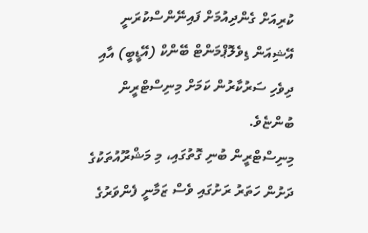ކުރިއަށް ގެންދިއުމަށް ފައިނޭންސްކުރަނީ އޭޝިއަން ޑިވެލޮޕްމަންޓް ބޭންކް (އޭޑީބީ) އާއި ދިވެހި ސަރުކާރުން ކަމަށް މިނިސްޓްރީން ބުންޏެވެ.
މިނިސްޓްރީން ބުނި ގޮތުގައި، މި މަޝްރޫއުތަކުގެ ދަށުން ހަތަރު ރަށުގައި ވެސް ޒަމާނީ ފެންވަރުގެ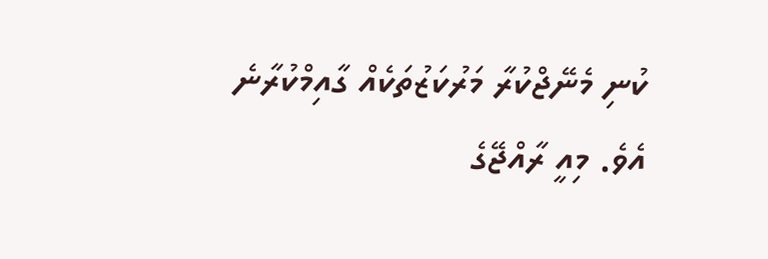ކުނި މެނޭޖްކުރާ މަރުކަޒުތަކެއް ގާއިމްކުރާނެ އެވެ. މިއީ ރާއްޖޭގެ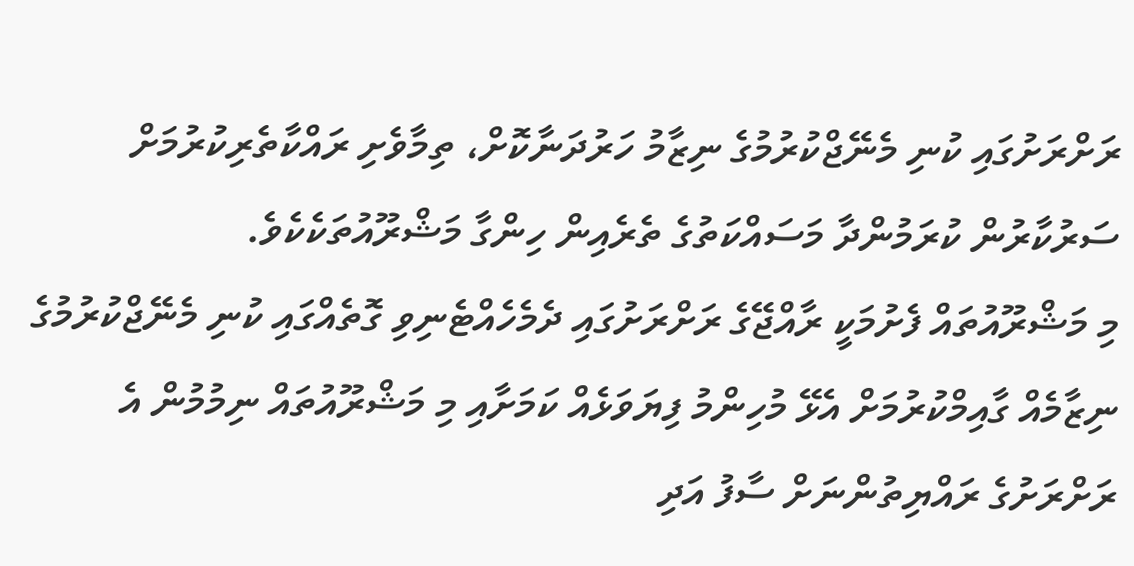ރަށްރަށުގައި ކުނި މެނޭޖްކުރުމުގެ ނިޒާމު ހަރުދަނާކޮށް، ތިމާވެށި ރައްކާތެރިކުރުމަށް ސަރުކާރުން ކުރަމުންދާ މަސައްކަތުގެ ތެރެއިން ހިންގާ މަޝްރޫއުތަކެކެވެ.
މި މަޝްރޫއުތައް ފެށުމަކީ ރާއްޖޭގެ ރަށްރަށުގައި ދެމެހެއްޓެނިވި ގޮތެއްގައި ކުނި މެނޭޖްކުރުމުގެ ނިޒާމެއް ގާއިމްކުރުމަށް އެޅޭ މުހިންމު ފިޔަވަޅެއް ކަމަށާއި މި މަޝްރޫއުތައް ނިމުމުން އެ ރަށްރަށުގެ ރައްޔިތުންނަށް ސާފު އަދި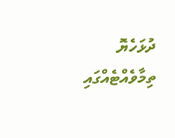ދުޅަހެޔޮ ތިމާވެއްޓެއްގައި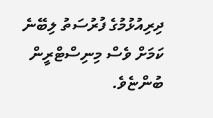ދިރިއުޅުމުގެ ފުރުސަތު ލިބޭނެ ކަމަށް ވެސް މިނިސްޓްރީން ބުންޏެވެ.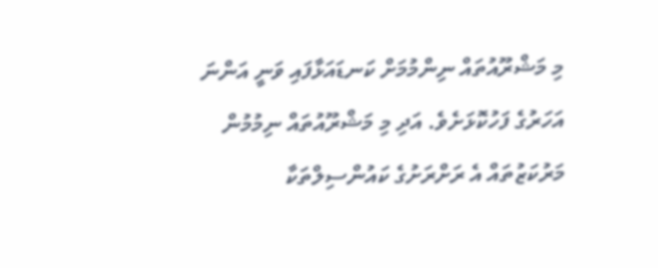މި މަޝްރޫއުތައް ނިންމުމަށް ކަނޑައަޅާފައި ވަނީ އަންނަ އަހަރުގެ ފަހުކޮޅަށެވެ. އަދި މި މަޝްރޫއުތައް ނިމުމުން މަރުކަޒުތައް އެ ރަށްރަށުގެ ކައުންސިލްތަކާ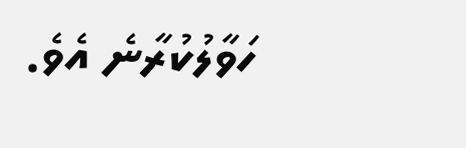ހަވާލުކުރާނެ އެވެ.